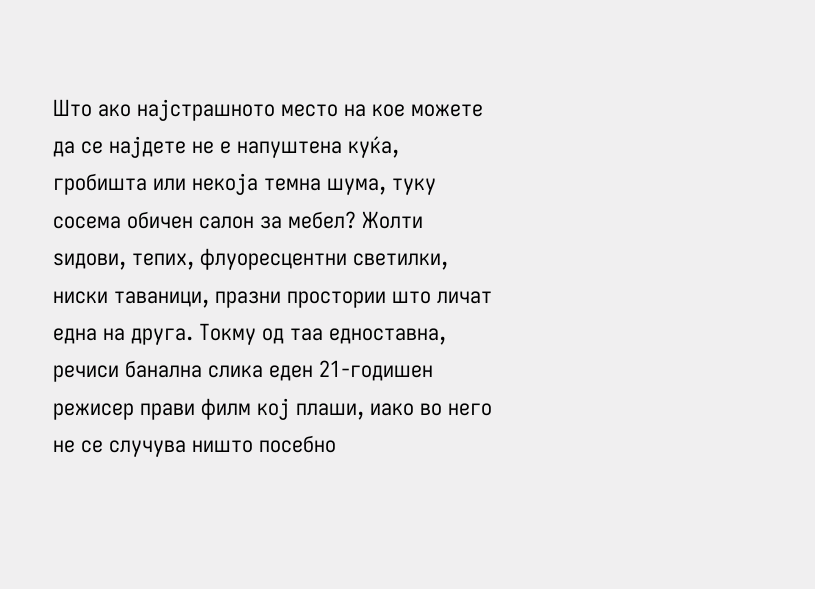Што ако најстрашното место на кое можете да се најдете не е напуштена куќа, гробишта или некоја темна шума, туку сосема обичен салон за мебел? Жолти ѕидови, тепих, флуоресцентни светилки, ниски таваници, празни простории што личат една на друга. Токму од таа едноставна, речиси банална слика еден 21-годишен режисер прави филм кој плаши, иако во него не се случува ништо посебно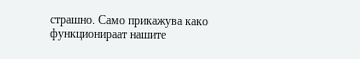страшно. Само прикажува како функционираат нашите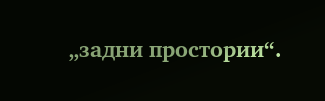„задни простории“.